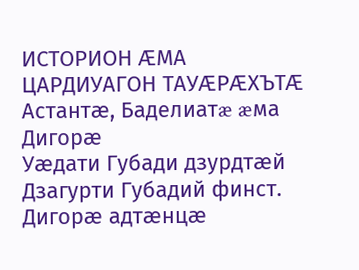ИСТОРИОН ÆМА ЦАРДИУАГОН ТАУÆРÆХЪТÆ
Астантæ, Баделиатæ æма Дигорæ
Уæдати Губади дзурдтæй Дзагурти Губадий финст.
Дигорæ адтæнцæ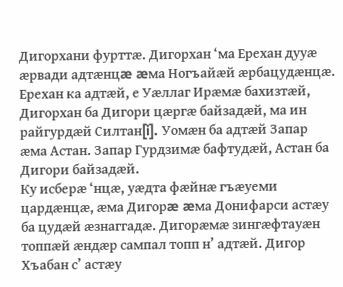Дигорхани фурттæ. Дигорхан ‘ма Ерехан дууæ æрвади адтæнцæ æма Ногъайæй æрбацудæнцæ.
Ерехан ка адтæй, е Уæллаг Ирæмæ бахизтæй, Дигорхан ба Дигори цæргæ байзадæй, ма ин райгурдæй Силтан[i]. Уомæн ба адтæй Запар æма Астан. Запар Гурдзимæ бафтудæй, Астан ба Дигори байзадæй.
Ку исберæ ‘нцæ, уæдта фæйнæ гъæуеми цардæнцæ, æма Дигорæ æма Донифарси астæу ба цудæй æзнаггадæ. Дигорæмæ зингæфтауæн топпæй æндæр сампал топп н’ адтæй. Дигор Хъабан с’ астæу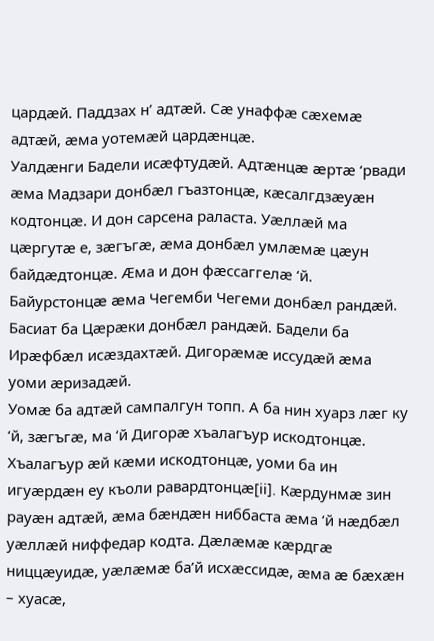цардæй. Паддзах н’ адтæй. Сæ унаффæ сæхемæ адтæй, æма уотемæй цардæнцæ.
Уалдæнги Бадели исæфтудæй. Адтæнцæ æртæ ‘рвади æма Мадзари донбæл гъазтонцæ, кæсалгдзæуæн кодтонцæ. И дон сарсена раласта. Уæллæй ма цæргутæ е, зæгъгæ, æма донбæл умлæмæ цæун байдæдтонцæ. Æма и дон фæссаггелæ ‘й. Байурстонцæ æма Чегемби Чегеми донбæл рандæй. Басиат ба Цæрæки донбæл рандæй. Бадели ба Ирæфбæл исæздахтæй. Дигорæмæ иссудæй æма уоми æризадæй.
Уомæ ба адтæй сампалгун топп. А ба нин хуарз лæг ку ‘й, зæгъгæ, ма ‘й Дигорæ хъалагъур искодтонцæ. Хъалагъур æй кæми искодтонцæ, уоми ба ин игуæрдæн еу къоли равардтонцæ[ii]. Кæрдунмæ зин рауæн адтæй, æма бæндæн ниббаста æма ‘й нæдбæл уæллæй ниффедар кодта. Дæлæмæ кæрдгæ ниццæуидæ, уæлæмæ ба’й исхæссидæ, æма æ бæхæн – хуасæ,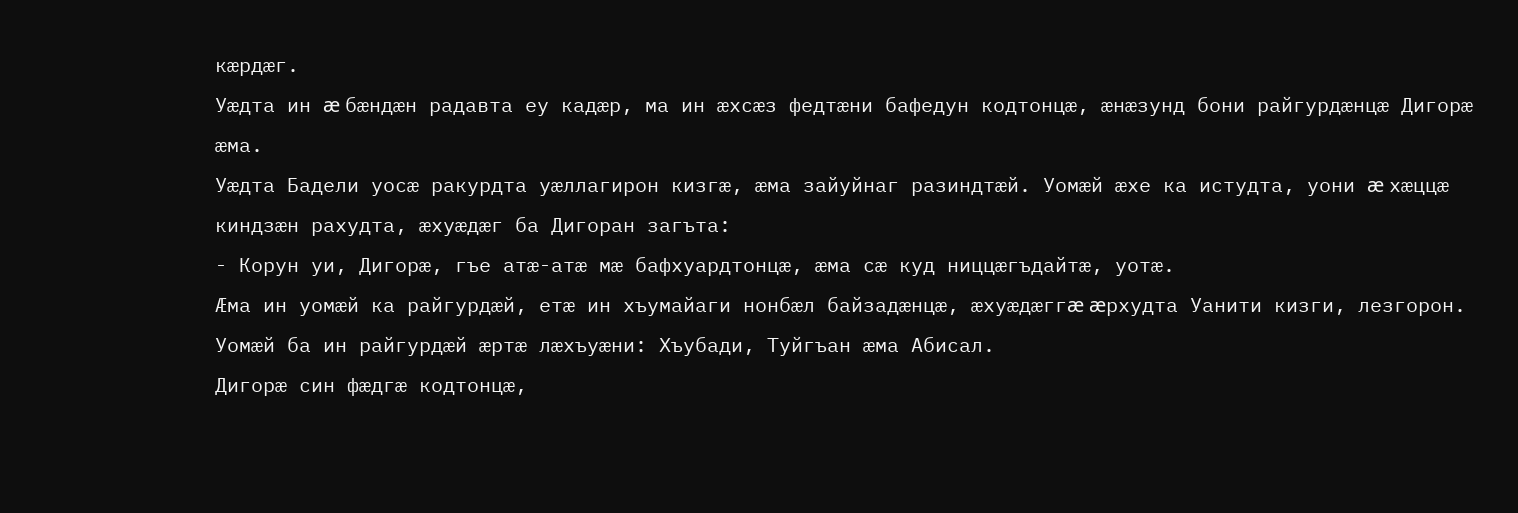кæрдæг.
Уæдта ин æ бæндæн радавта еу кадæр, ма ин æхсæз федтæни бафедун кодтонцæ, æнæзунд бони райгурдæнцæ Дигорæ æма.
Уæдта Бадели уосæ ракурдта уæллагирон кизгæ, æма зайуйнаг разиндтæй. Уомæй æхе ка истудта, уони æ хæццæ киндзæн рахудта, æхуæдæг ба Дигоран загъта:
- Корун уи, Дигорæ, гъе атæ-атæ мæ бафхуардтонцæ, æма сæ куд ниццæгъдайтæ, уотæ.
Æма ин уомæй ка райгурдæй, етæ ин хъумайаги нонбæл байзадæнцæ, æхуæдæггæ æрхудта Уанити кизги, лезгорон. Уомæй ба ин райгурдæй æртæ лæхъуæни: Хъубади, Туйгъан æма Абисал.
Дигорæ син фæдгæ кодтонцæ,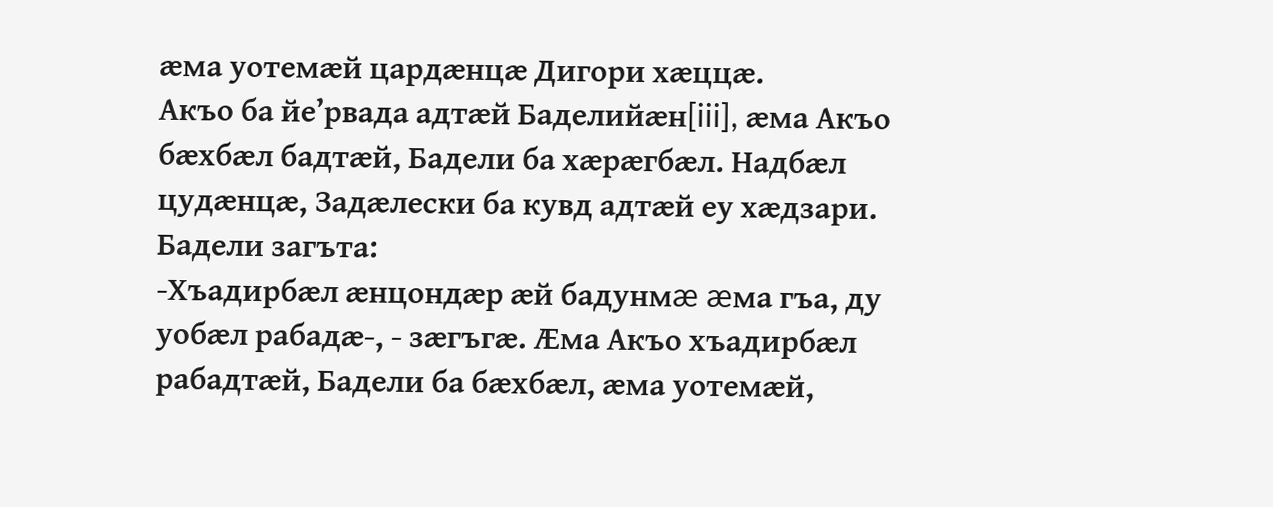æма уотемæй цардæнцæ Дигори хæццæ.
Акъо ба йе’рвада адтæй Баделийæн[iii], æма Акъо бæхбæл бадтæй, Бадели ба хæрæгбæл. Надбæл цудæнцæ, Задæлески ба кувд адтæй еу хæдзари.
Бадели загъта:
-Хъадирбæл æнцондæр æй бадунмæ æма гъа, ду уобæл рабадæ-, - зæгъгæ. Æма Акъо хъадирбæл рабадтæй, Бадели ба бæхбæл, æма уотемæй,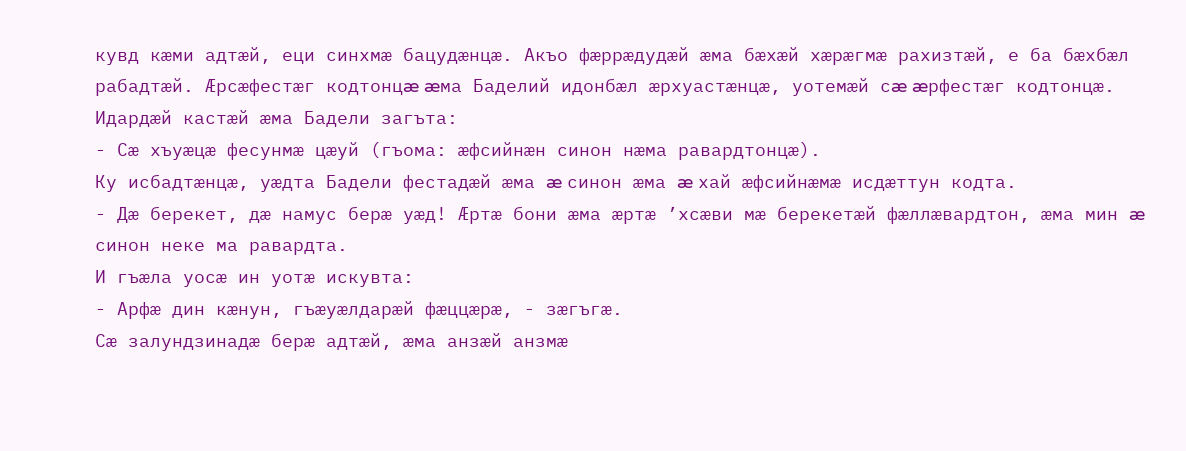кувд кæми адтæй, еци синхмæ бацудæнцæ. Акъо фæррæдудæй æма бæхæй хæрæгмæ рахизтæй, е ба бæхбæл рабадтæй. Æрсæфестæг кодтонцæ æма Баделий идонбæл æрхуастæнцæ, уотемæй сæ æрфестæг кодтонцæ.
Идардæй кастæй æма Бадели загъта:
- Сæ хъуæцæ фесунмæ цæуй (гъома: æфсийнæн синон нæма равардтонцæ).
Ку исбадтæнцæ, уæдта Бадели фестадæй æма æ синон æма æ хай æфсийнæмæ исдæттун кодта.
- Дæ берекет, дæ намус берæ уæд! Æртæ бони æма æртæ ’хсæви мæ берекетæй фæллæвардтон, æма мин æ синон неке ма равардта.
И гъæла уосæ ин уотæ искувта:
- Арфæ дин кæнун, гъæуæлдарæй фæццæрæ, - зæгъгæ.
Сæ залундзинадæ берæ адтæй, æма анзæй анзмæ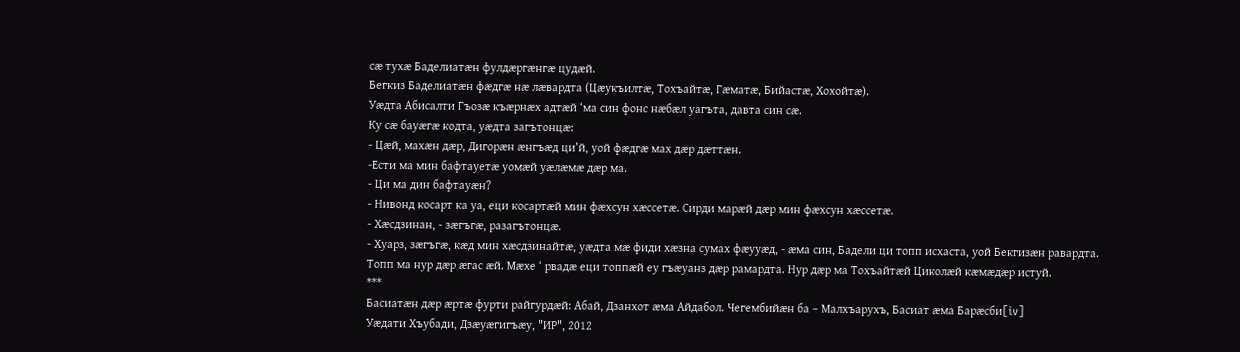сæ тухæ Баделиатæн фулдæргæнгæ цудæй.
Бегкиз Баделиатæн фæдгæ нæ лæвардта (Цæукъилтæ, Тохъайтæ, Гæматæ, Бийастæ, Хохойтæ).
Уæдта Абисалти Гъозæ къæрнæх адтæй ‘ма син фонс нæбæл уагъта, давта син сæ.
Ку сæ бауæгæ кодта, уæдта загътонцæ:
- Цæй, махæн дæр, Дигорæн æнгъæд ци’й, уой фæдгæ мах дæр дæттæн.
-Ести ма мин бафтауетæ уомæй уæлæмæ дæр ма.
- Ци ма дин бафтауæн?
- Нивонд косарт ка уа, еци косартæй мин фæхсун хæссетæ. Сирди марæй дæр мин фæхсун хæссетæ.
- Хæсдзинан, - зæгъгæ, разагътонцæ.
- Хуарз, зæгъгæ, кæд мин хæсдзинайтæ, уæдта мæ фиди хæзна сумах фæууæд, - æма син, Бадели ци топп исхаста, уой Бекгизæн равардта.
Топп ма нур дæр æгас æй. Мæхе ‘ рвадæ еци топпæй еу гъæуанз дæр рамардта. Нур дæр ма Тохъайтæй Циколæй кæмæдæр истуй.
***
Басиатæн дæр æртæ фурти райгурдæй: Абай, Дзанхот æма Айдабол. Чегембийæн ба – Малхъарухъ, Басиат æма Барæсби[iv]
Уæдати Хъубади, Дзæуæгигъæу, "ИР", 2012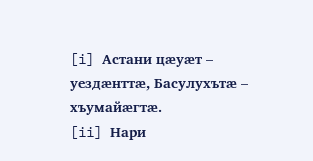[i] Астани цæуæт – уездæнттæ, Басулухътæ – хъумайæгтæ.
[ii] Нари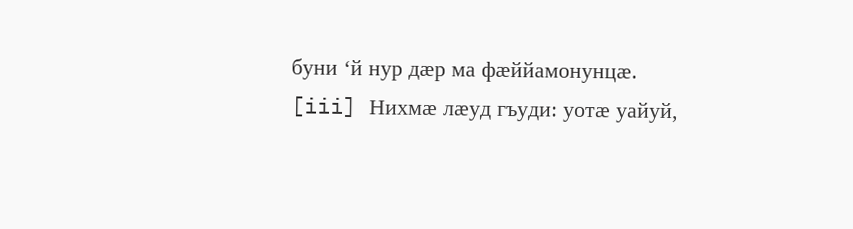буни ‘й нур дæр ма фæййамонунцæ.
[iii] Нихмæ лæуд гъуди: уотæ уайуй,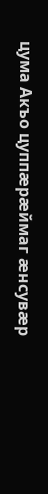цума Акъо цуппæрæймаг æнсувæр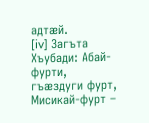адтæй.
[iv] Загъта Хъубади: Абай-фурти, гъæздуги фурт, Мисикай-фурт –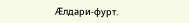Æлдари-фурт.